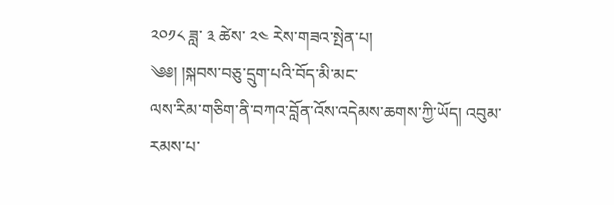༢༠༡༨ ཟླ་ ༣ ཚེས་ ༢༤ རེས་གཟའ་སྤེན་པ།
༄༅། །སྐབས་བཅུ་དྲུག་པའི་བོད་མི་མང་
ལས་རིམ་གཅིག་ནི་བཀའ་བློན་འོས་འདེམས་ཆགས་ཀྱི་ཡོད། འབུམ་རམས་པ་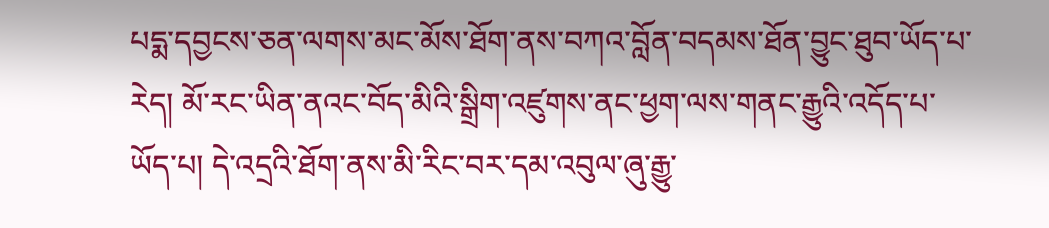པདྨ་དབྱངས་ཅན་ལགས་མང་མོས་ཐོག་ནས་བཀའ་བློན་བདམས་ཐོན་བྱུང་ཐུབ་ཡོད་པ་རེད། མོ་རང་ཡིན་ནའང་བོད་མིའི་སྒྲིག་འཛུགས་ནང་ཕྱག་ལས་གནང་རྒྱུའི་འདོད་པ་ཡོད་པ། དེ་འདྲའི་ཐོག་ནས་མི་རིང་བར་དམ་འབུལ་ཞུ་རྒྱུ་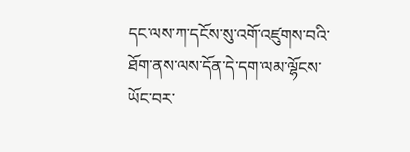དང་ལས་ཀ་དངོས་སུ་འགོ་འཛུགས་བའི་ཐོག་ནས་ལས་དོན་དེ་དག་ལམ་ལྷོངས་ཡོང་བར་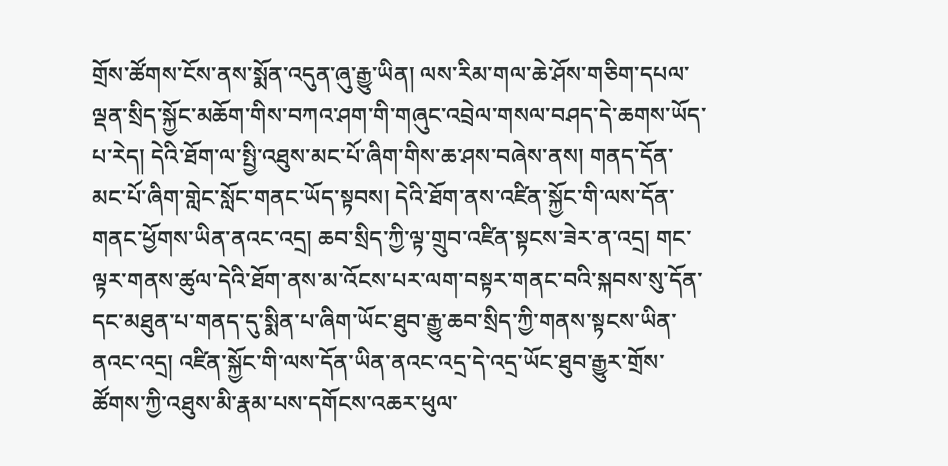གྲོས་ཚོགས་ངོས་ནས་སྨོན་འདུན་ཞུ་རྒྱུ་ཡིན། ལས་རིམ་གལ་ཆེ་ཤོས་གཅིག་དཔལ་ལྡན་སྲིད་སྐྱོང་མཆོག་གིས་བཀའ་ཤག་གི་གཞུང་འབྲེལ་གསལ་བཤད་དེ་ཆགས་ཡོད་པ་རེད། དེའི་ཐོག་ལ་སྤྱི་འཐུས་མང་པོ་ཞིག་གིས་ཆ་ཤས་བཞེས་ནས། གནད་དོན་མང་པོ་ཞིག་གླེང་སློང་གནང་ཡོད་སྟབས། དེའི་ཐོག་ནས་འཛིན་སྐྱོང་གི་ལས་དོན་གནང་ཕྱོགས་ཡིན་ནའང་འདྲ། ཆབ་སྲིད་ཀྱི་ལྟ་གྲུབ་འཛིན་སྟངས་ཟེར་ན་འདྲ། གང་ལྟར་གནས་ཚུལ་དེའི་ཐོག་ནས་མ་འོངས་པར་ལག་བསྟར་གནང་བའི་སྐབས་སུ་དོན་དང་མཐུན་པ་གནད་དུ་སྨིན་པ་ཞིག་ཡོང་ཐུབ་རྒྱུ་ཆབ་སྲིད་ཀྱི་གནས་སྟངས་ཡིན་ནའང་འདྲ། འཛིན་སྐྱོང་གི་ལས་དོན་ཡིན་ནའང་འདྲ་དེ་འདྲ་ཡོང་ཐུབ་རྒྱུར་གྲོས་ཚོགས་ཀྱི་འཐུས་མི་རྣམ་པས་དགོངས་འཆར་ཕུལ་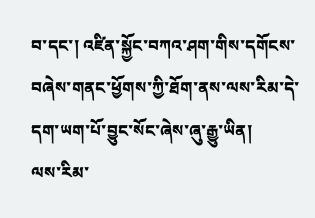བ་དང་། འཛིན་སྐྱོང་བཀའ་ཤག་གིས་དགོངས་བཞེས་གནང་ཕྱོགས་ཀྱི་ཐོག་ནས་ལས་རིམ་དེ་དག་ཡག་པོ་བྱུང་སོང་ཞེས་ཞུ་རྒྱུ་ཡིན།
ལས་རིམ་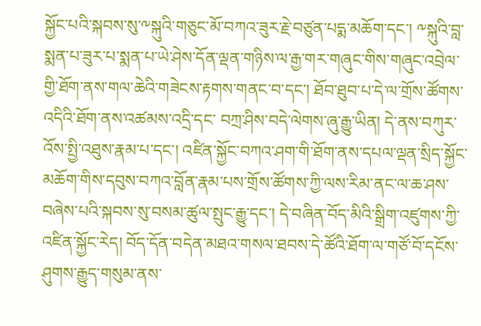སྐྱོང་པའི་སྐབས་སུ་༸སྐུའི་གཅུང་མོ་བཀའ་ཟུར་རྗེ་བཙུན་པདྨ་མཆོག་དང་། ༸སྐུའི་བླ་སྨན་པ་ཟུར་པ་སྨན་པ་ཡེ་ཤེས་དོན་ལྡན་གཉིས་ལ་རྒྱ་གར་གཞུང་གིས་གཞུང་འབྲེལ་གྱི་ཐོག་ནས་གལ་ཆེའི་གཟེངས་རྟགས་གནང་བ་དང་། ཐོབ་ཐུབ་པ་དེ་ལ་གྲོས་ཚོགས་འདིའི་ཐོག་ནས་འཚམས་འདྲི་དང་ བཀྲ་ཤིས་བདེ་ལེགས་ཞུ་རྒྱུ་ཡིན། དེ་ནས་བཀུར་འོས་སྤྱི་འཐུས་རྣམ་པ་དང་། འཛིན་སྐྱོང་བཀའ་ཤག་གི་ཐོག་ནས་དཔལ་ལྡན་སྲིད་སྐྱོང་མཆོག་གིས་དབུས་བཀའ་བློན་རྣམ་པས་གྲོས་ཚོགས་ཀྱི་ལས་རིམ་ནང་ལ་ཆ་ཤས་བཞེས་པའི་སྐབས་སུ་བསམ་ཚུལ་སྤུང་རྒྱུ་དང་། དེ་བཞིན་བོད་མིའི་སྒྲིག་འཛུགས་ཀྱི་འཛིན་སྐྱོང་རེད། བོད་དོན་བདེན་མཐའ་གསལ་ཐབས་དེ་ཚོའི་ཐོག་ལ་གཙོ་བོ་དངོས་ཤུགས་རྒྱུད་གསུམ་ནས་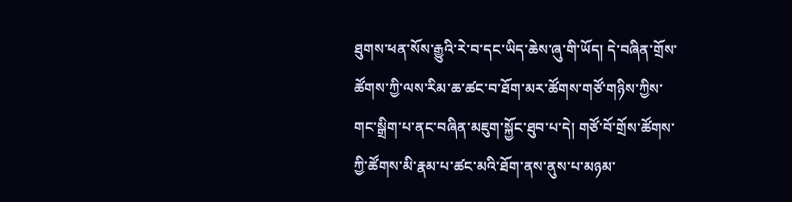ཐུགས་ཕན་སོས་རྒྱུའི་རེ་བ་དང་ཡིད་ཆེས་ཞུ་གི་ཡོད། དེ་བཞིན་གྲོས་ཚོགས་ཀྱི་ལས་རིམ་ཆ་ཚང་བ་ཐོག་མར་ཚོགས་གཙོ་གཉིས་ཀྱིས་གང་སྒྲིག་པ་ནང་བཞིན་མཇུག་སྐྱོང་ཐུབ་པ་དེ། གཙོ་བོ་གྲོས་ཚོགས་ཀྱི་ཚོགས་མི་རྣམ་པ་ཚང་མའི་ཐོག་ནས་ནུས་པ་མཉམ་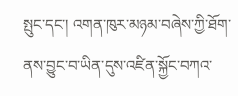སྤུང་དང་། འགན་ཁུར་མཉམ་བཞེས་ཀྱི་ཐོག་ནས་བྱུང་བ་ཡིན་དུས་འཛིན་སྐྱོང་བཀའ་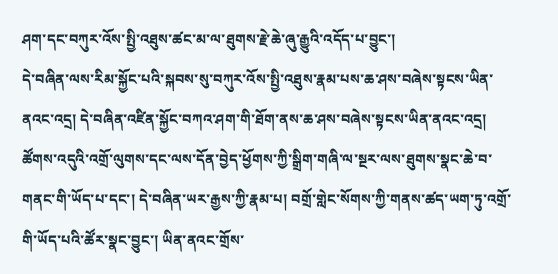ཤག་དང་བཀུར་འོས་སྤྱི་འཐུས་ཚང་མ་ལ་ཐུགས་རྗེ་ཆེ་ཞུ་རྒྱུའི་འདོད་པ་བྱུང་།
དེ་བཞིན་ལས་རིམ་སྐྱོང་པའི་སྐབས་སུ་བཀུར་འོས་སྤྱི་འཐུས་རྣམ་པས་ཆ་ཤས་བཞེས་སྟངས་ཡིན་ནའང་འདྲ། དེ་བཞིན་འཛིན་སྐྱོང་བཀའ་ཤག་གི་ཐོག་ནས་ཆ་ཤས་བཞེས་སྟངས་ཡིན་ནའང་འདྲ། ཚོགས་འདུའི་འགྲོ་ལུགས་དང་ལས་དོན་བྱེད་ཕྱོགས་ཀྱི་སྒྲིག་གཞི་ལ་སྔར་ལས་ཐུགས་སྣང་ཆེ་བ་གནང་གི་ཡོད་པ་དང་། དེ་བཞིན་ཡར་རྒྱས་ཀྱི་རྣམ་པ། བགྲོ་གླེང་སོགས་ཀྱི་གནས་ཚད་ཡག་ཏུ་འགྲོ་གི་ཡོད་པའི་ཚོར་སྣང་བྱུང་། ཡིན་ནའང་གྲོས་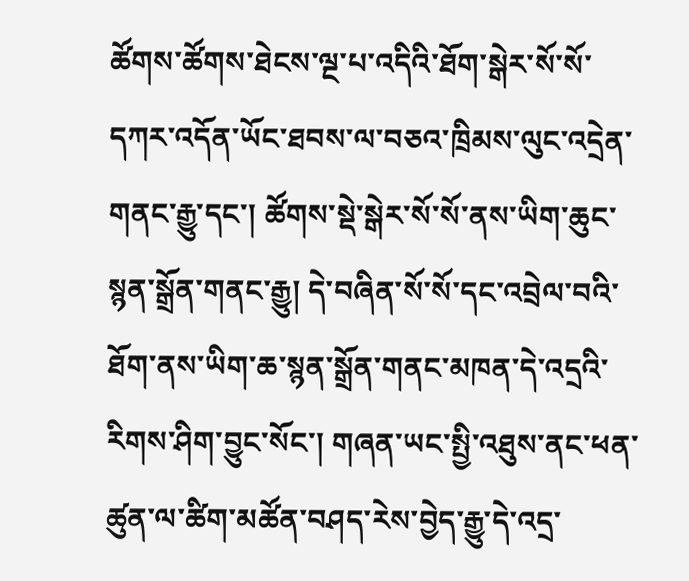ཚོགས་ཚོགས་ཐེངས་ལྔ་པ་འདིའི་ཐོག་སྒེར་སོ་སོ་དཀར་འདོན་ཡོང་ཐབས་ལ་བཅའ་ཁྲིམས་ལུང་འདྲེན་གནང་རྒྱུ་དང་། ཚོགས་སྡེ་སྒེར་སོ་སོ་ནས་ཡིག་ཆུང་སྙན་སྒྲོན་གནང་རྒྱུ། དེ་བཞིན་སོ་སོ་དང་འབྲེལ་བའི་ཐོག་ནས་ཡིག་ཆ་སྙན་སྒྲོན་གནང་མཁན་དེ་འདྲའི་རིགས་ཤིག་བྱུང་སོང་། གཞན་ཡང་སྤྱི་འཐུས་ནང་ཕན་ཚུན་ལ་ཚིག་མཚོན་བཤད་རེས་བྱེད་རྒྱུ་དེ་འདྲ་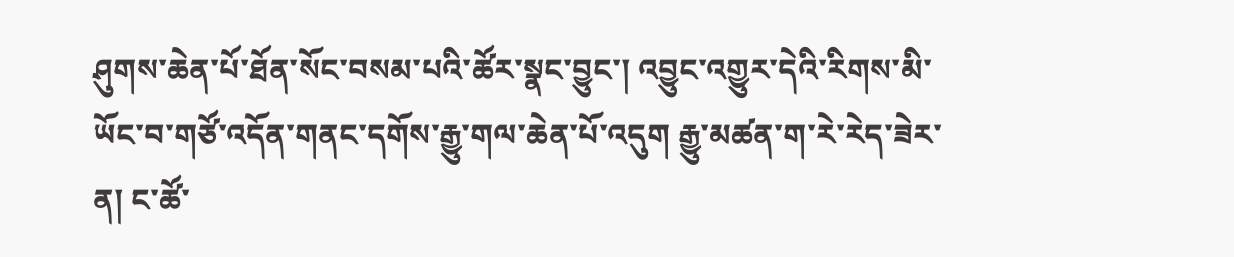ཤུགས་ཆེན་པོ་ཐོན་སོང་བསམ་པའི་ཚོར་སྣང་བྱུང་། འབྱུང་འགྱུར་དེའི་རིགས་མི་ཡོང་བ་གཙོ་འདོན་གནང་དགོས་རྒྱུ་གལ་ཆེན་པོ་འདུག རྒྱུ་མཚན་ག་རེ་རེད་ཟེར་ན། ང་ཚོ་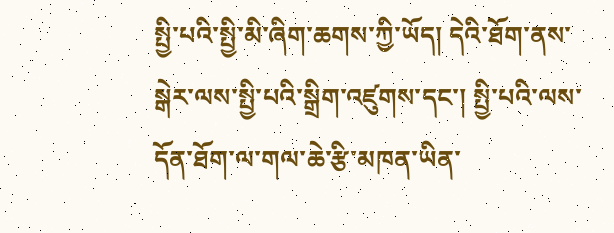སྤྱི་པའི་སྤྱི་མི་ཞིག་ཆགས་ཀྱི་ཡོད། དེའི་ཐོག་ནས་སྒེར་ལས་སྤྱི་པའི་སྒྲིག་འཛུགས་དང་། སྤྱི་པའི་ལས་དོན་ཐོག་ལ་གལ་ཆེ་རྩི་མཁན་ཡིན་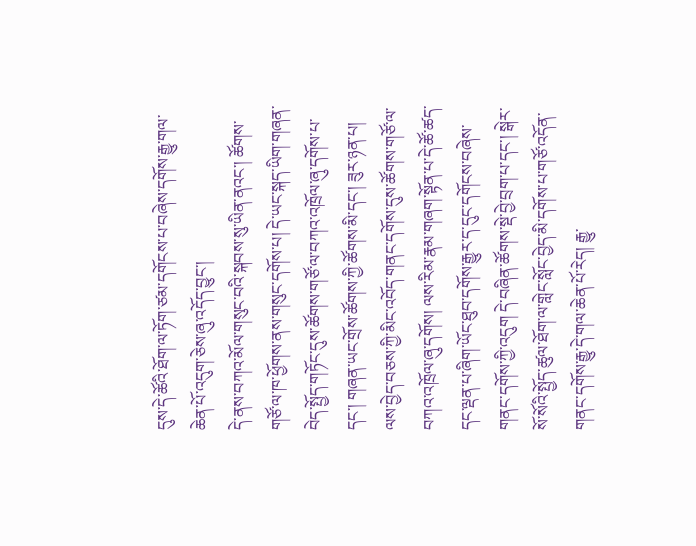དུས་དེ་ཚོའི་ཐོག་ལ་ཏོག་ཙམ་དགོངས་པ་བཞེས་དགོས་རྒྱུ་གལ་ཆེན་པོ་འདུག་ཅེས་ཞུ་འདོད་བྱུང་།
དེ་ནས་བཀའ་མོལ་གསུང་བའི་སྐབས་སུ་ཡིན་ནའང་། ཚོགས་གཙོ་ལ་ཁ་ཕྱོགས་ནས་གསུང་དགོས་པ། དེ་ཡང་སྐད་ཡིག་གཞན་བེད་སྤྱོད་གཏོང་དུས་ཚོགས་གཙོ་ལ་བཀའ་འཁྲོལ་ཞུ་དགོས་པ་དང་། གཞན་ཡང་གྲོས་ཚོགས་ཀྱི་ཚོགས་མི་དང་། ཟུར་ཉན་པ། ལས་བྱེད་བཅས་ཀྱི་མིང་འབོད་གནང་དགོས་དུས་ཚོགས་གཙོ་ལ་བཀའ་འཁྲོལ་ཞུ་དགོས། ལས་རིམ་རྣམ་གཞག་སྟོན་པ་དེ་ཚོ་ཚད་དང་ལྡན་པ་ཞིག་ཡོང་ཐུབ་དགོས་རྒྱུར་ད་དུང་དགོངས་བཞེས་གནང་དགོས་ཀྱི་འདུག དེ་བཞིན་ཚོགས་སྡེ་བྱེ་བྲག་པ་དང་། སྒེར་སོ་སོའི་སྤྱོད་ཚུལ་ཐོག་ལ་གླེང་སློང་བྱེད་མི་དགོས་པ་གཙོ་འདོན་གནང་དགོས་རྒྱུ་དེ་གལ་ཆེན་པོ་རེད། རྒྱུ་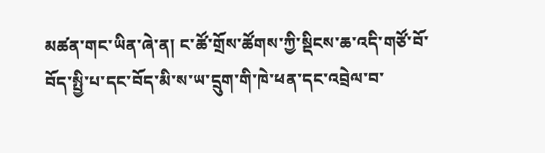མཚན་གང་ཡིན་ཞེ་ན། ང་ཚོ་གྲོས་ཚོགས་ཀྱི་སྡིངས་ཆ་འདི་གཙོ་བོ་བོད་སྤྱི་པ་དང་བོད་མི་ས་ཡ་དྲུག་གི་ཁེ་ཕན་དང་འབྲེལ་བ་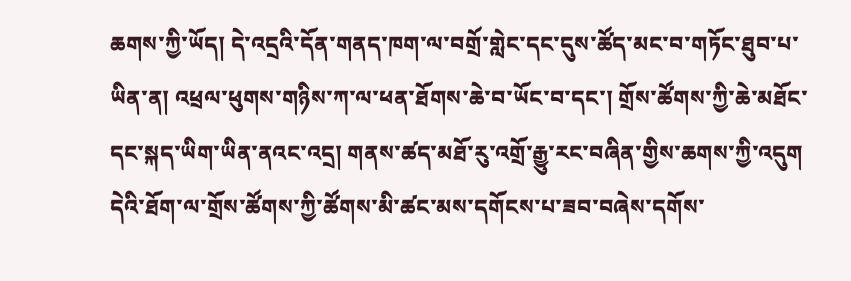ཆགས་ཀྱི་ཡོད། དེ་འདྲའི་དོན་གནད་ཁག་ལ་བགྲོ་གླེང་དང་དུས་ཚོད་མང་བ་གཏོང་ཐུབ་པ་ཡིན་ན། འཕྲལ་ཕུགས་གཉིས་ཀ་ལ་ཕན་ཐོགས་ཆེ་བ་ཡོང་བ་དང་། གྲོས་ཚོགས་ཀྱི་ཆེ་མཐོང་དང་སྐད་ཡིག་ཡིན་ནའང་འདྲ། གནས་ཚད་མཐོ་རུ་འགྲོ་རྒྱུ་རང་བཞིན་གྱིས་ཆགས་ཀྱི་འདུག དེའི་ཐོག་ལ་གྲོས་ཚོགས་ཀྱི་ཚོགས་མི་ཚང་མས་དགོངས་པ་ཟབ་བཞེས་དགོས་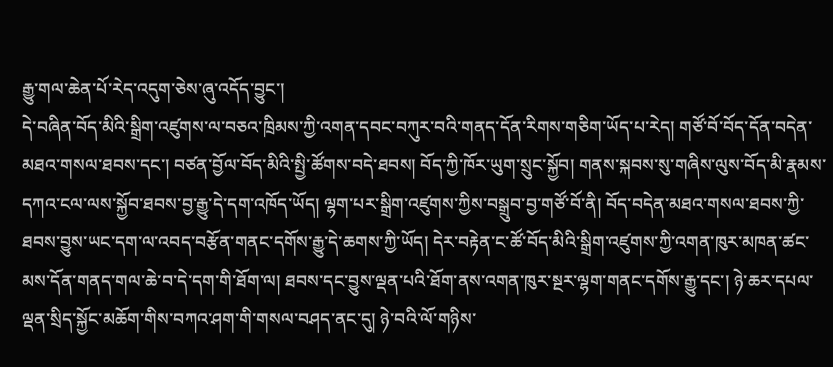རྒྱུ་གལ་ཆེན་པོ་རེད་འདུག་ཅེས་ཞུ་འདོད་བྱུང་།
དེ་བཞིན་བོད་མིའི་སྒྲིག་འཛུགས་ལ་བཅའ་ཁྲིམས་ཀྱི་འགན་དབང་བཀུར་བའི་གནད་དོན་རིགས་གཅིག་ཡོད་པ་རེད། གཙོ་བོ་བོད་དོན་བདེན་མཐའ་གསལ་ཐབས་དང་། བཙན་བྱོལ་བོད་མིའི་སྤྱི་ཚོགས་བདེ་ཐབས། བོད་ཀྱི་ཁོར་ཡུག་སྲུང་སྐྱོབ། གནས་སྐབས་སུ་གཞིས་ལུས་བོད་མི་རྣམས་དཀའ་ངལ་ལས་སྐྱོབ་ཐབས་བྱ་རྒྱུ་དེ་དག་འཁོད་ཡོད། ལྷག་པར་སྒྲིག་འཛུགས་ཀྱིས་བསྒྲུབ་བྱ་གཙོ་བོ་ནི། བོད་བདེན་མཐའ་གསལ་ཐབས་ཀྱི་ཐབས་བྱུས་ཡང་དག་ལ་འབད་བརྩོན་གནང་དགོས་རྒྱུ་དེ་ཆགས་ཀྱི་ཡོད། དེར་བརྟེན་ང་ཚོ་བོད་མིའི་སྒྲིག་འཛུགས་ཀྱི་འགན་ཁུར་མཁན་ཚང་མས་དོན་གནད་གལ་ཆེ་བ་དེ་དག་གི་ཐོག་ལ། ཐབས་དང་བྱུས་ལྡན་པའི་ཐོག་ནས་འགན་ཁུར་སྔར་ལྷག་གནང་དགོས་རྒྱུ་དང་། ཉེ་ཆར་དཔལ་ལྡན་སྲིད་སྐྱོང་མཆོག་གིས་བཀའ་ཤག་གི་གསལ་བཤད་ནང་དུ། ཉེ་བའི་ལོ་གཉིས་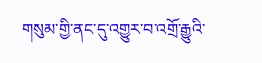གསུམ་གྱི་ནང་དུ་འགྱུར་བ་འགྲོ་རྒྱུའི་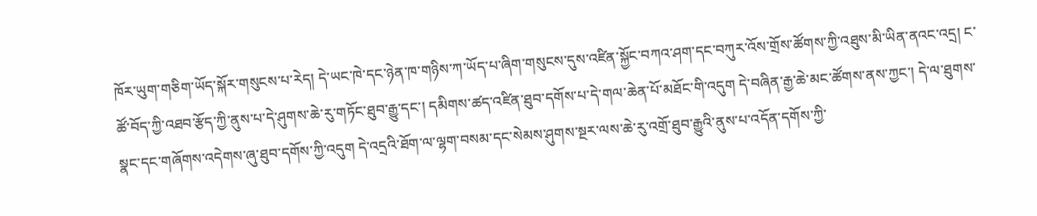ཁོར་ཡུག་གཅིག་ཡོད་སྐོར་གསུངས་པ་རེད། དེ་ཡང་ཁེ་དང་ཉེན་ཁ་གཉིས་ཀ་ཡོད་པ་ཞིག་གསུངས་དུས་འཛིན་སྐྱོང་བཀའ་ཤག་དང་བཀུར་འོས་གྲོས་ཚོགས་ཀྱི་འཐུས་མི་ཡིན་ནའང་འདྲ། ང་ཚོ་བོད་ཀྱི་འཐབ་རྩོད་ཀྱི་ནུས་པ་དེ་ཤུགས་ཆེ་རུ་གཏོང་ཐུབ་རྒྱུ་དང་། དམིགས་ཚད་འཛིན་ཐུབ་དགོས་པ་དེ་གལ་ཆེན་པོ་མཐོང་གི་འདུག དེ་བཞིན་རྒྱ་ཆེ་མང་ཚོགས་ནས་ཀྱང་། དེ་ལ་ཐུགས་སྣང་དང་གཞོགས་འདེགས་ཞུ་ཐུབ་དགོས་ཀྱི་འདུག དེ་འདྲའི་ཐོག་ལ་ལྷག་བསམ་དང་སེམས་ཤུགས་སྔར་ལས་ཆེ་རུ་འགྲོ་ཐུབ་རྒྱུའི་ནུས་པ་འདོན་དགོས་ཀྱི་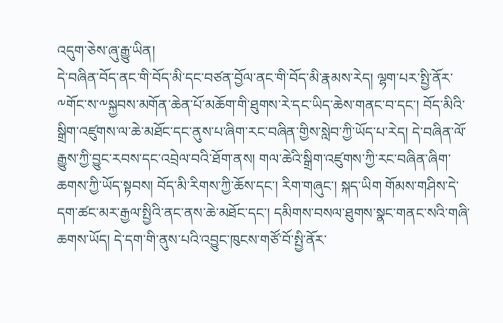འདུག་ཅེས་ཞུ་རྒྱུ་ཡིན།
དེ་བཞིན་བོད་ནང་གི་བོད་མི་དང་བཙན་བྱོལ་ནང་གི་བོད་མི་རྣམས་རེད། ལྷག་པར་སྤྱི་ནོར་༸གོང་ས་༸སྐྱབས་མགོན་ཆེན་པོ་མཆོག་གི་ཐུགས་རེ་དང་ཡིད་ཆེས་གནང་བ་དང་། བོད་མིའི་སྒྲིག་འཛུགས་ལ་ཆེ་མཐོང་དང་ནུས་པ་ཞིག་རང་བཞིན་གྱིས་སླེབ་ཀྱི་ཡོད་པ་རེད། དེ་བཞིན་ལོ་རྒྱུས་ཀྱི་བྱུང་རབས་དང་འབྲེལ་བའི་ཐོག་ནས། གལ་ཆེའི་སྒྲིག་འཛུགས་ཀྱི་རང་བཞིན་ཞིག་ཆགས་ཀྱི་ཡོད་སྟབས། བོད་མི་རིགས་ཀྱི་ཆོས་དང་། རིག་གཞུང་། སྐད་ཡིག གོམས་གཤིས་དེ་དག་ཚང་མར་རྒྱལ་སྤྱིའི་ནང་ནས་ཆེ་མཐོང་དང་། དམིགས་བསལ་ཐུགས་སྣང་གནང་སའི་གཞི་ཆགས་ཡོད། དེ་དག་གི་ནུས་པའི་འབྱུང་ཁུངས་གཙོ་བོ་སྤྱི་ནོར་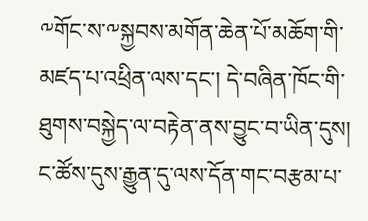༸གོང་ས་༸སྐྱབས་མགོན་ཆེན་པོ་མཆོག་གི་མཛད་པ་འཕྲིན་ལས་དང་། དེ་བཞིན་ཁོང་གི་ཐུགས་བསྐྱེད་ལ་བརྟེན་ནས་བྱུང་བ་ཡིན་དུས། ང་ཚོས་དུས་རྒྱུན་དུ་ལས་དོན་གང་བརྩམ་པ་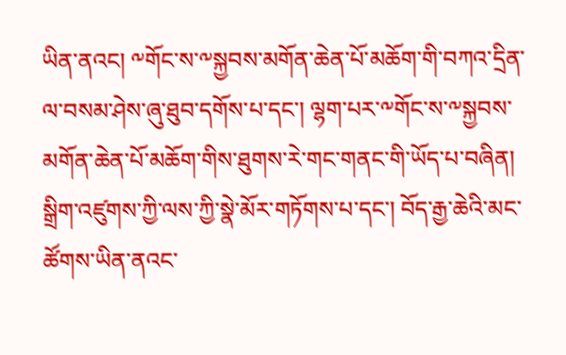ཡིན་ནའང། ༸གོང་ས་༸སྐྱབས་མགོན་ཆེན་པོ་མཆོག་གི་བཀའ་དྲིན་ལ་བསམ་ཤེས་ཞུ་ཐུབ་དགོས་པ་དང་། ལྷག་པར་༸གོང་ས་༸སྐྱབས་མགོན་ཆེན་པོ་མཆོག་གིས་ཐུགས་རེ་གང་གནང་གི་ཡོད་པ་བཞིན། སྒྲིག་འཛུགས་ཀྱི་ལས་ཀྱི་སྣེ་མོར་གཏོགས་པ་དང་། བོད་རྒྱ་ཆེའི་མང་ཚོགས་ཡིན་ནའང་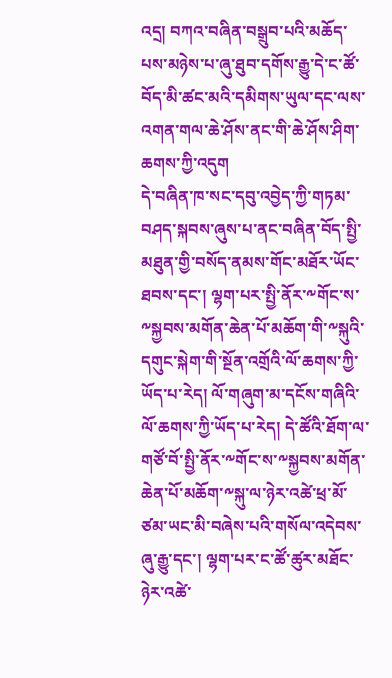འདྲ། བཀའ་བཞིན་བསྒྲུབ་པའི་མཆོད་པས་མཉེས་པ་ཞུ་ཐུབ་དགོས་རྒྱུ་དེ་ང་ཚོ་བོད་མི་ཚང་མའི་དམིགས་ཡུལ་དང་ལས་འགན་གལ་ཆེ་ཤོས་ནང་གི་ཆེ་ཤོས་ཤིག་ཆགས་ཀྱི་འདུག
དེ་བཞིན་ཁ་སང་དབུ་འབྱེད་ཀྱི་གཏམ་བཤད་སྐབས་ཞུས་པ་ནང་བཞིན་བོད་སྤྱི་མཐུན་གྱི་བསོད་ནམས་གོང་མཐོར་ཡོང་ཐབས་དང་། ལྷག་པར་སྤྱི་ནོར་༸གོང་ས་༸སྐྱབས་མགོན་ཆེན་པོ་མཆོག་གི་༸སྐུའི་དགུང་སྐེག་གི་སྔོན་འགྲོའི་ལོ་ཆགས་ཀྱི་ཡོད་པ་རེད། ལོ་གཞུག་མ་དངོས་གཞིའི་ལོ་ཆགས་ཀྱི་ཡོད་པ་རེད། དེ་ཚོའི་ཐོག་ལ་གཙོ་བོ་སྤྱི་ནོར་༸གོང་ས་༸སྐྱབས་མགོན་ཆེན་པོ་མཆོག་༸སྐུ་ལ་ཉེར་འཚེ་ཕྲ་མོ་ཙམ་ཡང་མི་བཞེས་པའི་གསོལ་འདེབས་ཞུ་རྒྱུ་དང་། ལྷག་པར་ང་ཚོ་ཚུར་མཐོང་ཉེར་འཚེ་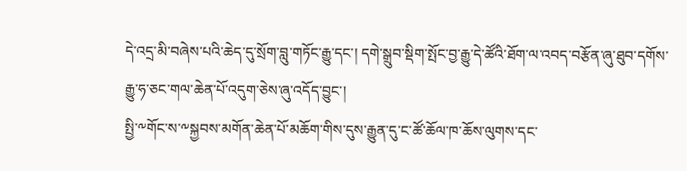དེ་འདྲ་མི་བཞེས་པའི་ཆེད་དུ་སྲོག་བླུ་གཏོང་རྒྱུ་དང་། དགེ་སྒྲུབ་སྡིག་སྤོང་བྱ་རྒྱུ་དེ་ཚོའི་ཐོག་ལ་འབད་བརྩོན་ཞུ་ཐུབ་དགོས་རྒྱུ་ཧ་ཅང་གལ་ཆེན་པོ་འདུག་ཅེས་ཞུ་འདོད་བྱུང་།
སྤྱི་༸གོང་ས་༸སྐྱབས་མགོན་ཆེན་པོ་མཆོག་གིས་དུས་རྒྱུན་དུ་ང་ཚོ་ཆོལ་ཁ་ཆོས་ལུགས་དང་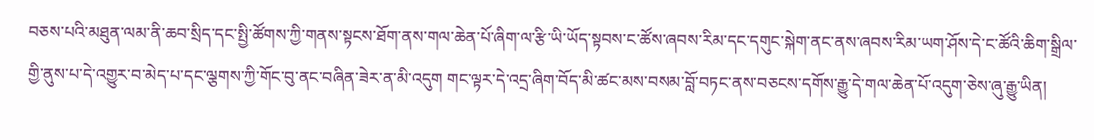བཅས་པའི་མཐུན་ལམ་ནི་ཆབ་སྲིད་དང་སྤྱི་ཚོགས་ཀྱི་གནས་སྟངས་ཐོག་ནས་གལ་ཆེན་པོ་ཞིག་ལ་རྩི་ཡི་ཡོད་སྟབས་ང་ཚོས་ཞབས་རིམ་དང་དགུང་སྐེག་ནང་ནས་ཞབས་རིམ་ཡག་ཤོས་དེ་ང་ཚོའི་ཆིག་སྒྲིལ་གྱི་ནུས་པ་དེ་འགྱུར་བ་མེད་པ་དང་ལྕགས་ཀྱི་གོང་བུ་ནང་བཞིན་ཟེར་ན་མི་འདུག གང་ལྟར་དེ་འདྲ་ཞིག་བོད་མི་ཚང་མས་བསམ་བློ་བཏང་ནས་བཅངས་དགོས་རྒྱུ་དེ་གལ་ཆེན་པོ་འདུག་ཅེས་ཞུ་རྒྱུ་ཡིན།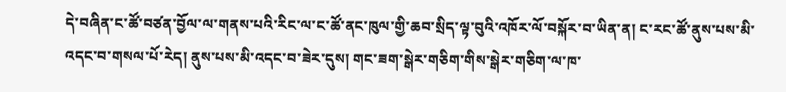དེ་བཞིན་ང་ཚོ་བཙན་བྱོལ་ལ་གནས་པའི་རིང་ལ་ང་ཚོ་ནང་ཁུལ་གྱི་ཆབ་སྲིད་ལྟ་བུའི་འཁོར་ལོ་བསྐོར་བ་ཡིན་ན། ང་རང་ཚོ་ནུས་པས་མི་འདང་བ་གསལ་པོ་རེད། ནུས་པས་མི་འདང་བ་ཟེར་དུས། གང་ཟག་སྒེར་གཅིག་གིས་སྒེར་གཅིག་ལ་ཁ་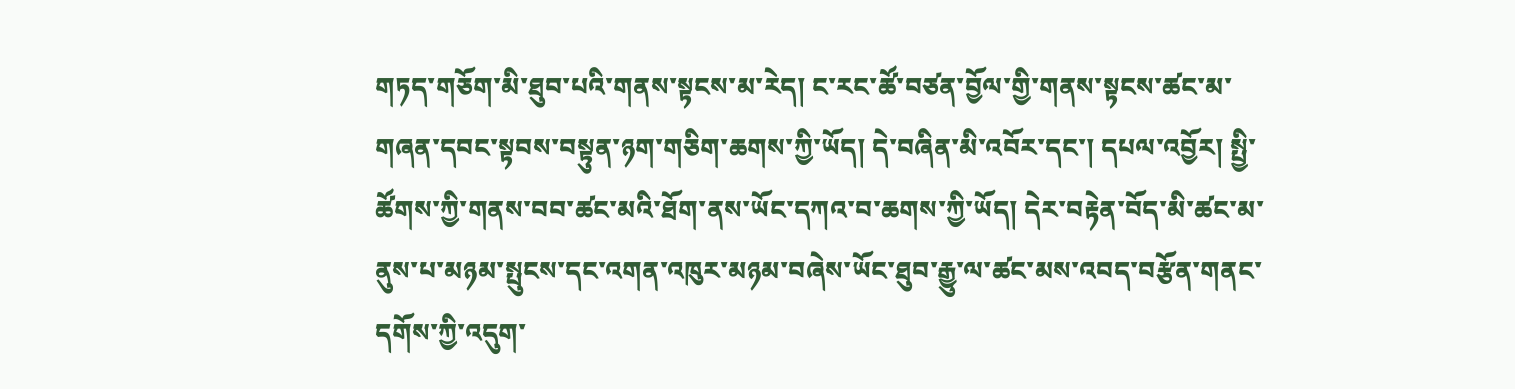གཏད་གཅོག་མི་ཐུབ་པའི་གནས་སྟངས་མ་རེད། ང་རང་ཚོ་བཙན་བྱོལ་གྱི་གནས་སྟངས་ཚང་མ་གཞན་དབང་སྟབས་བསྟུན་ཉག་གཅིག་ཆགས་ཀྱི་ཡོད། དེ་བཞིན་མི་འབོར་དང་། དཔལ་འབྱོར། སྤྱི་ཚོགས་ཀྱི་གནས་བབ་ཚང་མའི་ཐོག་ནས་ཡོང་དཀའ་བ་ཆགས་ཀྱི་ཡོད། དེར་བརྟེན་བོད་མི་ཚང་མ་ནུས་པ་མཉམ་སྤུངས་དང་འགན་འཁུར་མཉམ་བཞེས་ཡོང་ཐུབ་རྒྱུ་ལ་ཚང་མས་འབད་བརྩོན་གནང་དགོས་ཀྱི་འདུག་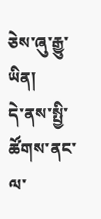ཅེས་ཞུ་རྒྱུ་ཡིན།
དེ་ནས་སྤྱི་ཚོགས་ནང་ལ་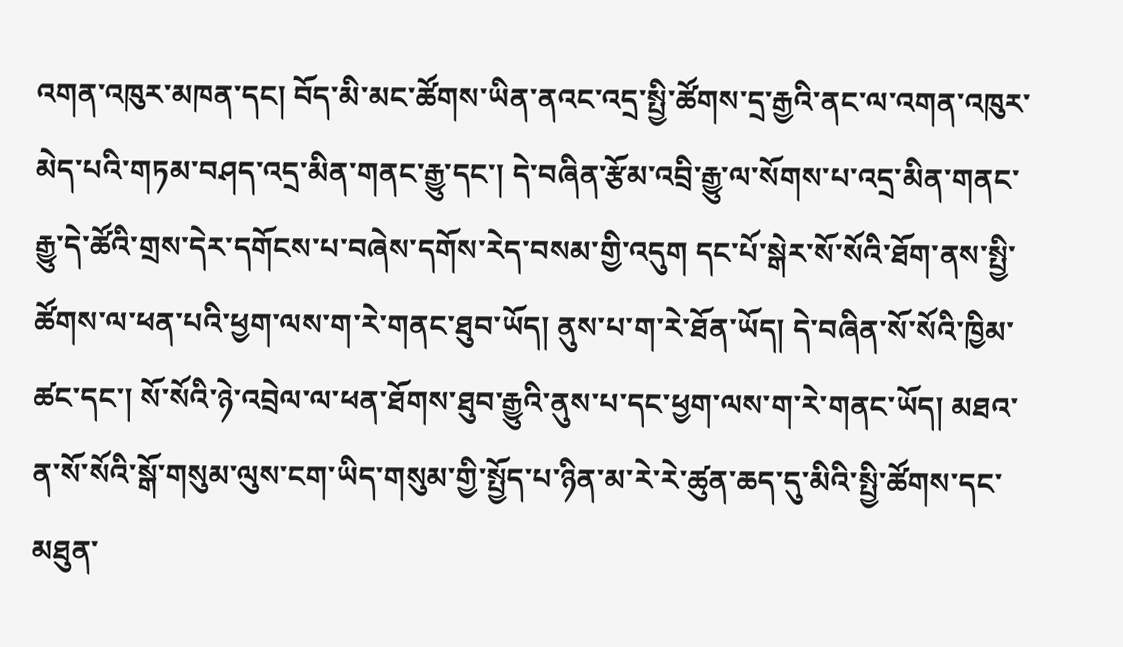འགན་འཁུར་མཁན་དང། བོད་མི་མང་ཚོགས་ཡིན་ནའང་འདྲ་སྤྱི་ཚོགས་དྲ་རྒྱའི་ནང་ལ་འགན་འཁུར་མེད་པའི་གཏམ་བཤད་འདྲ་མིན་གནང་རྒྱུ་དང་། དེ་བཞིན་རྩོམ་འབྲི་རྒྱུ་ལ་སོགས་པ་འདྲ་མིན་གནང་རྒྱུ་དེ་ཚོའི་གྲས་དེར་དགོངས་པ་བཞེས་དགོས་རེད་བསམ་གྱི་འདུག དང་པོ་སྒེར་སོ་སོའི་ཐོག་ནས་སྤྱི་ཚོགས་ལ་ཕན་པའི་ཕྱག་ལས་ག་རེ་གནང་ཐུབ་ཡོད། ནུས་པ་ག་རེ་ཐོན་ཡོད། དེ་བཞིན་སོ་སོའི་ཁྱིམ་ཚང་དང་། སོ་སོའི་ཉེ་འབྲེལ་ལ་ཕན་ཐོགས་ཐུབ་རྒྱུའི་ནུས་པ་དང་ཕྱག་ལས་ག་རེ་གནང་ཡོད། མཐའ་ན་སོ་སོའི་སྒོ་གསུམ་ལུས་ངག་ཡིད་གསུམ་གྱི་སྤྱོད་པ་ཉིན་མ་རེ་རེ་ཚུན་ཆད་དུ་མིའི་སྤྱི་ཚོགས་དང་མཐུན་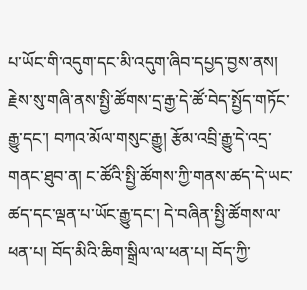པ་ཡོང་གི་འདུག་དང་མི་འདུག་ཞིབ་དཔྱད་བྱས་ནས། རྗེས་སུ་གཞི་ནས་སྤྱི་ཚོགས་དྲ་རྒྱ་དེ་ཚོ་བེད་སྤྱོད་གཏོང་རྒྱུ་དང་། བཀའ་མོལ་གསུང་རྒྱུ། རྩོམ་འབྲི་རྒྱུ་དེ་འདྲ་གནང་ཐུབ་ན། ང་ཚོའི་སྤྱི་ཚོགས་ཀྱི་གནས་ཚད་དེ་ཡང་ཚད་དང་ལྡན་པ་ཡོང་རྒྱུ་དང་། དེ་བཞིན་སྤྱི་ཚོགས་ལ་ཕན་པ། བོད་མིའི་ཆིག་སྒྲིལ་ལ་ཕན་པ། བོད་ཀྱི་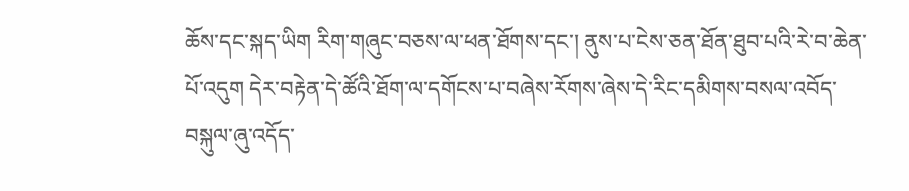ཆོས་དང་སྐད་ཡིག རིག་གཞུང་བཅས་ལ་ཕན་ཐོགས་དང་། ནུས་པ་ངེས་ཅན་ཐོན་ཐུབ་པའི་རེ་བ་ཆེན་པོ་འདུག དེར་བརྟེན་དེ་ཚོའི་ཐོག་ལ་དགོངས་པ་བཞེས་རོགས་ཞེས་དེ་རིང་དམིགས་བསལ་འབོད་བསྐུལ་ཞུ་འདོད་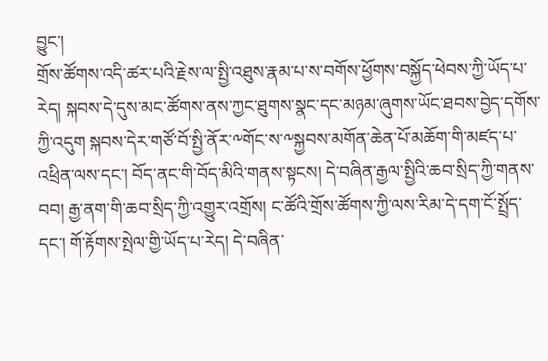བྱུང་།
གྲོས་ཚོགས་འདི་ཚར་པའི་རྗེས་ལ་སྤྱི་འཐུས་རྣམ་པ་ས་བགོས་ཕྱོགས་བསྐྱོད་ཕེབས་ཀྱི་ཡོད་པ་རེད། སྐབས་དེ་དུས་མང་ཚོགས་ནས་ཀྱང་ཐུགས་སྣང་དང་མཉམ་ཞུགས་ཡོང་ཐབས་བྱེད་དགོས་ཀྱི་འདུག སྐབས་དེར་གཙོ་བོ་སྤྱི་ནོར་༸གོང་ས་༸སྐྱབས་མགོན་ཆེན་པོ་མཆོག་གི་མཛད་པ་འཕྲིན་ལས་དང་། བོད་ནང་གི་བོད་མིའི་གནས་སྟངས། དེ་བཞིན་རྒྱལ་སྤྱིའི་ཆབ་སྲིད་ཀྱི་གནས་བབ། རྒྱ་ནག་གི་ཆབ་སྲིད་ཀྱི་འགྱུར་འགྲོས། ང་ཚོའི་གྲོས་ཚོགས་ཀྱི་ལས་རིམ་དེ་དག་ངོ་སྤྲོད་དང་། གོ་རྟོགས་སྤེལ་གྱི་ཡོད་པ་རེད། དེ་བཞིན་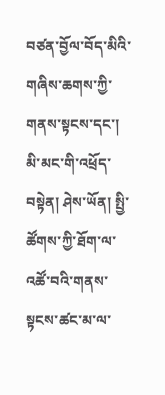བཙན་བྱོལ་བོད་མིའི་གཞིས་ཆགས་ཀྱི་གནས་སྟངས་དང་། མི་མང་གི་འཕྲོད་བསྟེན། ཤེས་ཡོན། སྤྱི་ཚོགས་ཀྱི་ཐོག་ལ་འཚོ་བའི་གནས་སྟངས་ཚང་མ་ལ་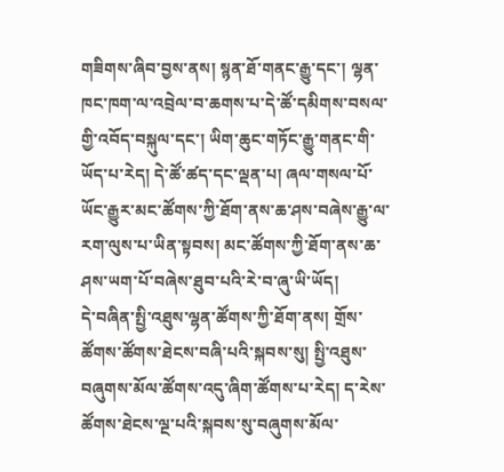གཟིགས་ཞིབ་བྱས་ནས། སྙན་ཐོ་གནང་རྒྱུ་དང་། ལྷན་ཁང་ཁག་ལ་འབྲེལ་བ་ཆགས་པ་དེ་ཚོ་དམིགས་བསལ་གྱི་འབོད་བསྐུལ་དང་། ཡིག་ཆུང་གཏོང་རྒྱུ་གནང་གི་ཡོད་པ་རེད། དེ་ཚོ་ཚད་དང་ལྡན་པ། ཞལ་གསལ་པོ་ཡོང་རྒྱུར་མང་ཚོགས་ཀྱི་ཐོག་ནས་ཆ་ཤས་བཞེས་རྒྱུ་ལ་རག་ལུས་པ་ཡིན་སྟབས། མང་ཚོགས་ཀྱི་ཐོག་ནས་ཆ་ཤས་ཡག་པོ་བཞེས་ཐུབ་པའི་རེ་བ་ཞུ་ཡི་ཡོད།
དེ་བཞིན་སྤྱི་འཐུས་ལྷན་ཚོགས་ཀྱི་ཐོག་ནས། གྲོས་ཚོགས་ཚོགས་ཐེངས་བཞི་པའི་སྐབས་སུ། སྤྱི་འཐུས་བཞུགས་མོལ་ཚོགས་འདུ་ཞིག་ཚོགས་པ་རེད། ད་རེས་ཚོགས་ཐེངས་ལྔ་པའི་སྐབས་སུ་བཞུགས་མོལ་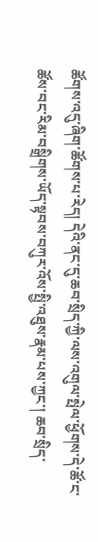ཚོགས་འདུ་ཞིག་ཚོགས་པ་རེད། དེའི་ནང་དུ་ཆབ་སྲིད་ཀྱི་ལས་འགུལ་སྤེལ་ཕྱོགས་དེ་ཚོ་ང་ཚོས་བང་རིམ་བསྒྲིགས་ཡོད་སྟབས་བཀུར་འོས་སྤྱི་འཐུས་རྣམ་པས་ཀྱང་། ཆབ་སྲིད་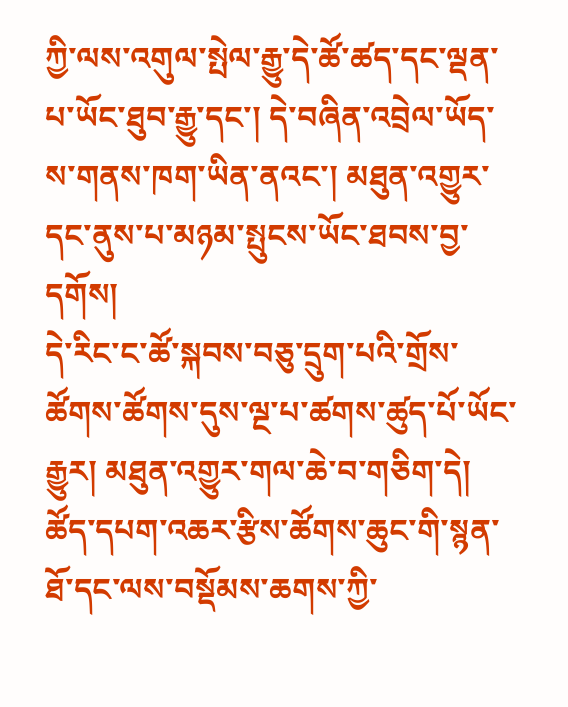ཀྱི་ལས་འགུལ་སྤེལ་རྒྱུ་དེ་ཚོ་ཚད་དང་ལྡན་པ་ཡོང་ཐུབ་རྒྱུ་དང་། དེ་བཞིན་འབྲེལ་ཡོད་ས་གནས་ཁག་ཡིན་ནའང་། མཐུན་འགྱུར་དང་ནུས་པ་མཉམ་སྤུངས་ཡོང་ཐབས་བྱ་དགོས།
དེ་རིང་ང་ཚོ་སྐབས་བཅུ་དྲུག་པའི་གྲོས་ཚོགས་ཚོགས་དུས་ལྔ་པ་ཚགས་ཚུད་པོ་ཡོང་རྒྱུར། མཐུན་འགྱུར་གལ་ཆེ་བ་གཅིག་དེ། ཚོད་དཔག་འཆར་རྩིས་ཚོགས་ཆུང་གི་སྙན་ཐོ་དང་ལས་བསྡོམས་ཆགས་ཀྱི་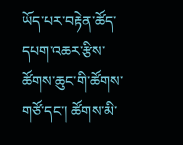ཡོད་པར་བརྟེན་ཚོད་དཔག་འཆར་རྩིས་ཚོགས་ཆུང་གི་ཚོགས་གཙོ་དང་། ཚོགས་མི་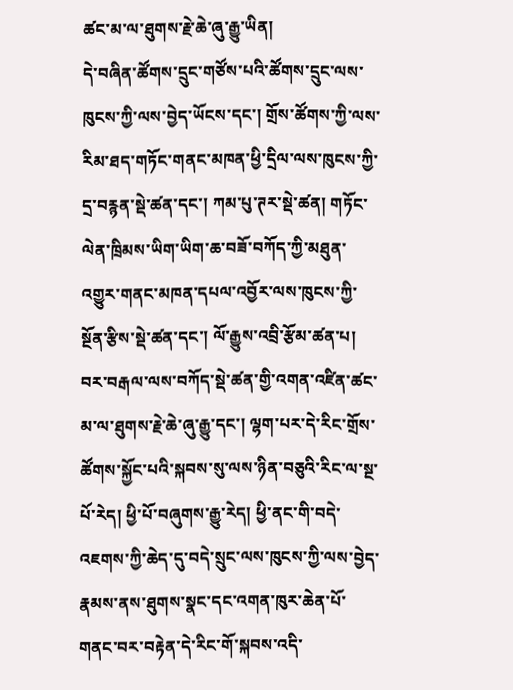ཚང་མ་ལ་ཐུགས་རྗེ་ཆེ་ཞུ་རྒྱུ་ཡིན།
དེ་བཞིན་ཚོགས་དྲུང་གཙོས་པའི་ཚོགས་དྲུང་ལས་ཁུངས་ཀྱི་ལས་བྱེད་ཡོངས་དང་། གྲོས་ཚོགས་ཀྱི་ལས་རིམ་ཐད་གཏོང་གནང་མཁན་ཕྱི་དྲིལ་ལས་ཁུངས་ཀྱི་དྲ་བརྙན་སྡེ་ཚན་དང་། ཀམ་པུ་ཊར་སྡེ་ཚན། གཏོང་ལེན་ཁྲིམས་ཡིག་ཡིག་ཆ་བཟོ་བཀོད་ཀྱི་མཐུན་འགྱུར་གནང་མཁན་དཔལ་འབྱོར་ལས་ཁུངས་ཀྱི་སྔོན་རྩིས་སྡེ་ཚན་དང་། ལོ་རྒྱུས་འབྲི་རྩོམ་ཚན་པ། བར་བརྒལ་ལས་བཀོད་སྡེ་ཚན་གྱི་འགན་འཛིན་ཚང་མ་ལ་ཐུགས་རྗེ་ཆེ་ཞུ་རྒྱུ་དང་། ལྷག་པར་དེ་རིང་གྲོས་ཚོགས་སྐྱོང་པའི་སྐབས་སུ་ལས་ཉིན་བཅུའི་རིང་ལ་སྔ་པོ་རེད། ཕྱི་པོ་བཞུགས་རྒྱུ་རེད། ཕྱི་ནང་གི་བདེ་འཇགས་ཀྱི་ཆེད་དུ་བདེ་སྲུང་ལས་ཁུངས་ཀྱི་ལས་བྱེད་རྣམས་ནས་ཐུགས་སྣང་དང་འགན་ཁུར་ཆེན་པོ་གནང་བར་བརྟེན་དེ་རིང་གོ་སྐབས་འདི་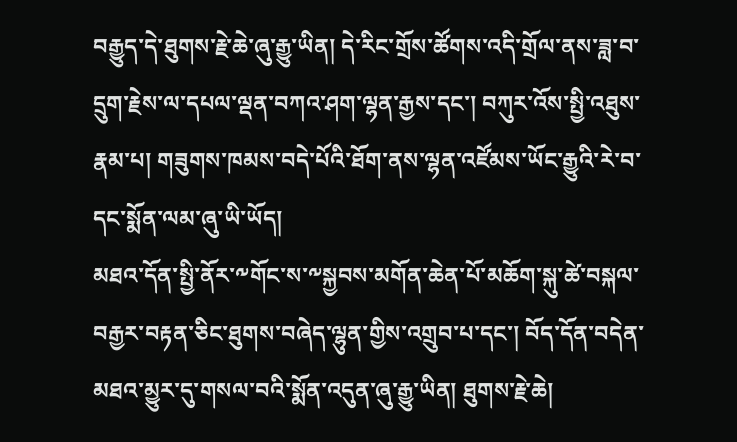བརྒྱུད་དེ་ཐུགས་རྗེ་ཆེ་ཞུ་རྒྱུ་ཡིན། དེ་རིང་གྲོས་ཚོགས་འདི་གྲོལ་ནས་ཟླ་བ་དྲུག་རྗེས་ལ་དཔལ་ལྡན་བཀའ་ཤག་ལྷན་རྒྱས་དང་། བཀུར་འོས་སྤྱི་འཐུས་རྣམ་པ། གཟུགས་ཁམས་བདེ་པོའི་ཐོག་ནས་ལྷན་འཛོམས་ཡོང་རྒྱུའི་རེ་བ་དང་སྨོན་ལམ་ཞུ་ཡི་ཡོད།
མཐའ་དོན་སྤྱི་ནོར་༸གོང་ས་༸སྐྱབས་མགོན་ཆེན་པོ་མཆོག་སྐུ་ཚེ་བསྐལ་བརྒྱར་བརྟན་ཅིང་ཐུགས་བཞེད་ལྷུན་གྱིས་འགྲུབ་པ་དང་། བོད་དོན་བདེན་མཐའ་མྱུར་དུ་གསལ་བའི་སྨོན་འདུན་ཞུ་རྒྱུ་ཡིན། ཐུགས་རྗེ་ཆེ།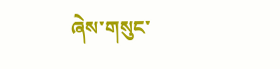ཞེས་གསུང་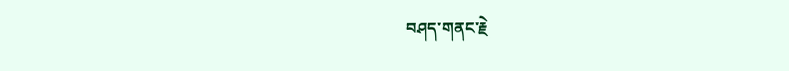བཤད་གནང་རྗེ